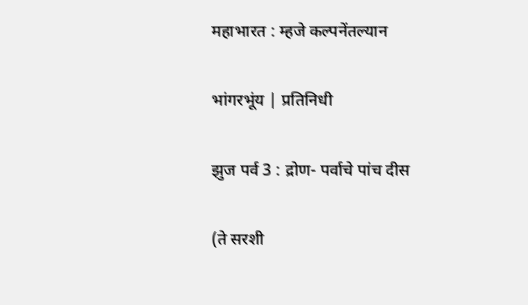महाभारत : म्हजे कल्पनेंतल्यान

भांगरभूंय | प्रतिनिधी

झुज पर्व 3 : द्रोण- पर्वाचे पांच दीस

(ते सरशी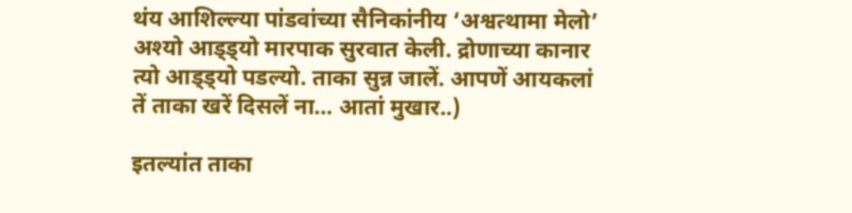थंय आशिल्ल्या पांडवांच्या सैनिकांनीय ‘अश्वत्थामा मेलो’ अश्यो आड्ड्यो मारपाक सुरवात केली. द्रोणाच्या कानार त्यो आड्ड्यो पडल्यो. ताका सुन्न जालें. आपणें आयकलां तें ताका खरें दिसलें ना… आतां मुखार..)

इतल्यांत ताका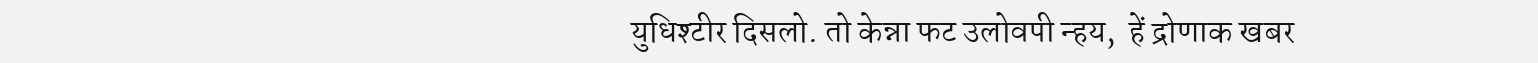युधिश्टीर दिसलो. तो केन्ना फट उलोवपी न्हय,  हें द्रोणाक खबर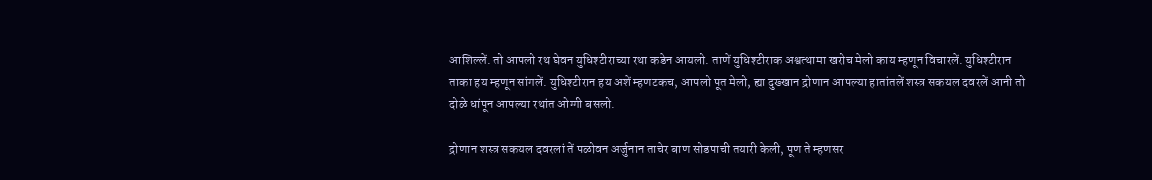आशिल्लें. तो आपलो रथ घेवन युधिश्टीराच्या रथा कडेन आयलो. ताणें युधिश्टीराक अश्वत्थामा खरोच मेलो काय म्हणून विचारलें. युधिश्टीरान ताका हय म्हणून सांगलें. युधिश्टीरान हय अशें म्हणटकच, आपलो पूत मेलो, ह्या दुख्खान द्रोणान आपल्या हातांत‌लें शस्त्र सकयल दवरलें आनी तो दोळे धांपून आपल्या रथांत ओग्गी बसलो.

द्रोणान शस्त्र सकयल दवरलां तें पळोवन अर्जुनान ताचेर बाण सोडपाची तयारी केली, पूण ते म्हणसर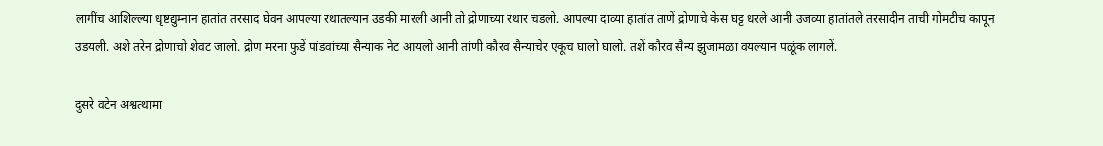लागींच आशिल्ल्या धृष्टद्युम्नान हातांत तरसाद घेवन आपल्या रथातल्यान उडकी मारली आनी तो द्रोणाच्या रथार चडलो. आपल्या दाव्या हातांत ताणें द्रोणाचे केस घट्ट धरले आनी उजव्या हातांतले तरसादीन ताची गोमटीच कापून उडयली. अशे तरेन द्रोणाचो शेवट जालो. द्रोण मरना फुडें पांडवांच्या सैन्याक नेट आयलो आनी तांणी कौरव सैन्याचेर एकूच घालो घालो. तशें कौरव सैन्य झुजामळा वयल्यान पळूंक लागलें.

दुसरे वटेन अश्वत्थामा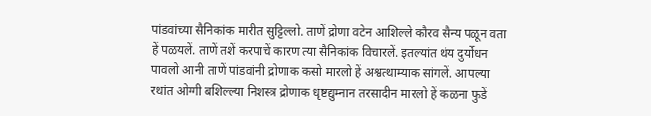पांडवांच्या सैनिकांक मारीत सुट्टि‌ल्लो. ताणें द्रोणा वटेन आशिल्ले कौरव सैन्य पळून वता हें पळयलें. ताणें तशें करपाचें कारण त्या सैनिकांक विचारलें. इतल्यांत थंय दुर्योधन पावलो आनी ताणें पांडवांनी द्रोणाक कसो मारलो हें अश्वत्थाम्याक सांगलें. आपल्या रथांत ओग्गी बशिल्ल्या निशस्त्र द्रोणाक धृष्टद्युम्नान तरसादीन मारलो हें कळना फुडें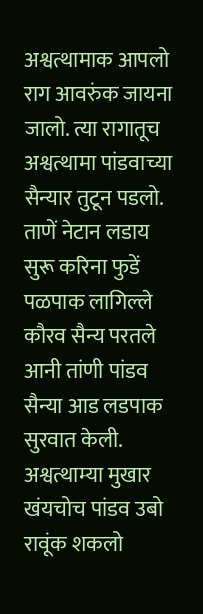अश्वत्थामाक आपलो राग आवरुंक जायना जालो. त्या रागातूच अश्वत्थामा पांडवाच्या सैन्यार तुटून पडलो. ताणें नेटान लडाय सुरू करिना फुडें पळपाक लागिल्ले कौरव सैन्य परतले आनी तांणी पांडव सैन्या आड लडपाक सुरवात केली. अश्वत्थाम्या मुखार खंयचोच पांडव उबो रावूंक शकलो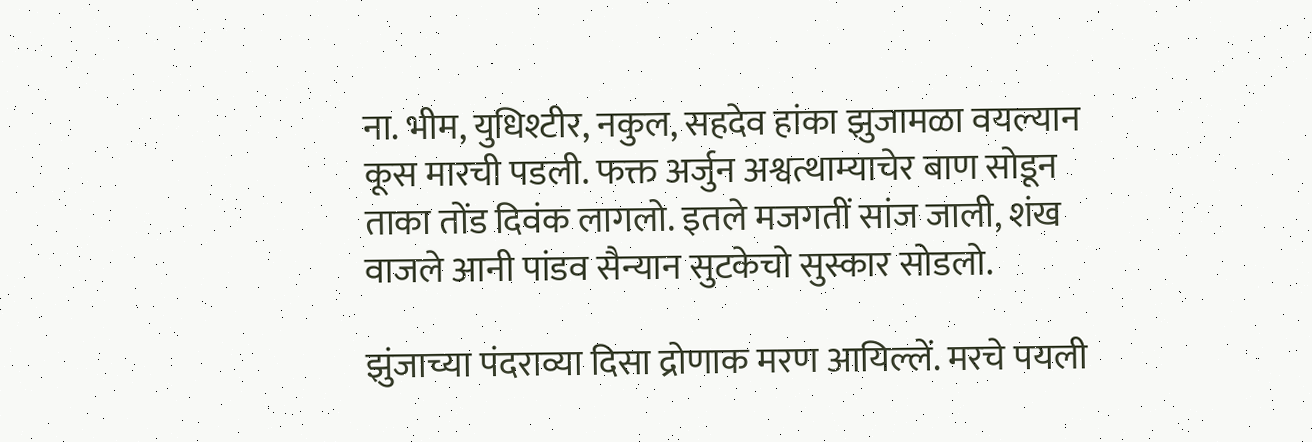ना. भीम, युधिश्टीर, नकुल, सहदेव हांका झुजामळा वयल्यान कूस मारची पडली. फक्त अर्जुन अश्वत्थाम्याचेर बाण सोडून ताका तोंड दिवंक लागलो. इतले मजगतीं सांज जाली, शंख वाजले आनी पांडव सैन्यान सुटकेचो सुस्कार सोडलो.

झुंजाच्या पंदराव्या दिसा द्रोणाक मरण आयिल्लें. मरचे पयली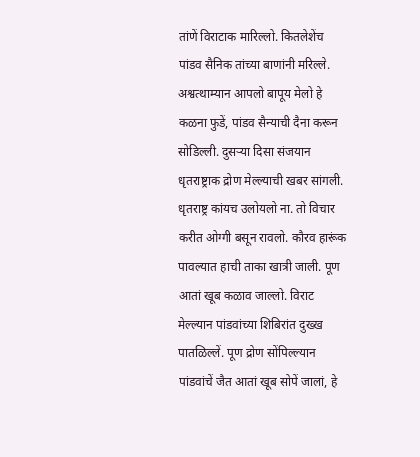तांणें विराटाक मारिल्लो. कितलेशेंच पांडव सैनिक तांच्या बाणांनी मरिल्ले. अश्वत्थाम्यान आप‌लो बापूय मेलो हे कळना फुडें, पांडव सैन्याची दैना करून सोडिल्ली. दुसऱ्या दिसा संजयान धृतराष्ट्राक द्रोण मेल्ल्याची खबर सांगली. धृतराष्ट्र कांयच उलोयलो ना. तो विचार करीत ओग्गी बसून रावलो. कौरव हारूंक पावल्यात हाची ताका खात्री जाली. पूण आतां खूब कळाव जाल्लो. विराट मेल्ल्यान पांडवांच्या शिबिरांत दुख्ख पातळिल्लें. पूण द्रोण सोंपिल्ल्यान पांडवांचें जैत आतां खूब सोपें जालां, हे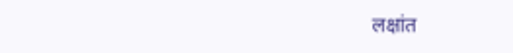लक्षांत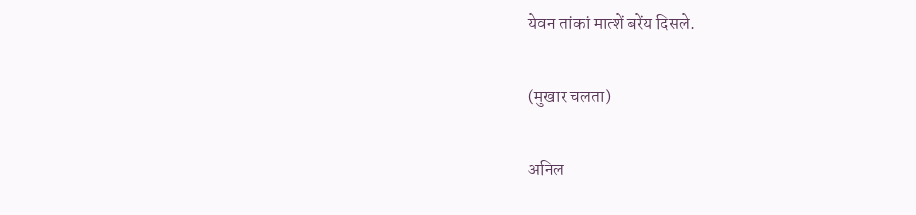येवन तांकां मात्शें बरेंय दिसले.

(मुखार चलता)

अनिल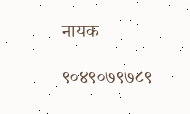नायक

९०४९०७९७८९